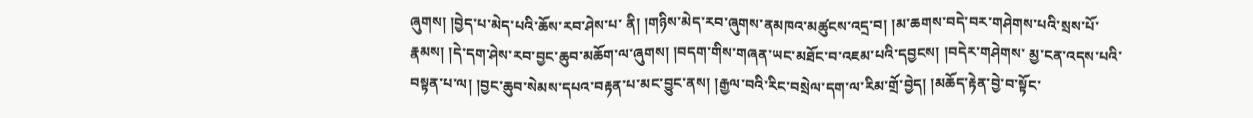ཞུགས། །བྱེད་པ་མེད་པའི་ཆོས་རབ་ཤེས་པ་ ནི། །གཉིས་མེད་རབ་ཞུགས་ནམཁའ་མཚུངས་འདྲ་བ། །མ་ཆགས་བདེ་བར་གཤེགས་པའི་སྲས་པོ་རྣམས། །དེ་དག་ཤེས་རབ་བྱང་ཆུབ་མཆོག་ལ་ཞུགས། །བདག་གིས་གཞན་ཡང་མཐོང་བ་འཇམ་པའི་དབྱངས། །བདེར་གཤེགས་ མྱ་ངན་འདས་པའི་བསྟན་པ་ལ། །བྱང་ཆུབ་སེམས་དཔའ་བརྟན་པ་མང་བྱུང་ནས། །རྒྱལ་བའི་རིང་བསྲེལ་དག་ལ་རིམ་གྲོ་བྱེད། །མཆོད་རྟེན་བྱེ་བ་སྟོང་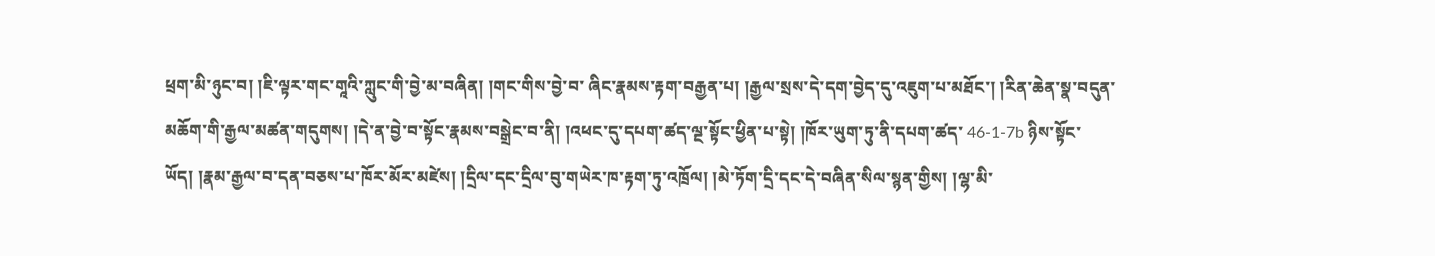ཕྲག་མི་ཉུང་བ། །ཇི་ལྟར་གང་གཱའི་ཀླུང་གི་བྱེ་མ་བཞིན། །གང་གིས་བྱེ་བ་ ཞིང་རྣམས་རྟག་བརྒྱན་པ། །རྒྱལ་སྲས་དེ་དག་བྱེད་དུ་འཇུག་པ་མཐོང་། །རིན་ཆེན་སྣ་བདུན་མཆོག་གི་རྒྱལ་མཚན་གདུགས། །དེ་ན་བྱེ་བ་སྟོང་རྣམས་བསྒྲེང་བ་ནི། །འཕང་དུ་དཔག་ཚད་ལྔ་སྟོང་ཕྱིན་པ་སྟེ། །ཁོར་ཡུག་ཏུ་ནི་དཔག་ཚད་ 46-1-7b ཉིས་སྟོང་ཡོད། །རྣམ་རྒྱལ་བ་དན་བཅས་པ་ཁོར་མོར་མཛེས། །དྲིལ་དང་དྲིལ་བུ་གཡེར་ཁ་རྟག་ཏུ་འཁྲོལ། །མེ་ཏོག་དྲི་དང་དེ་བཞིན་སིལ་སྙན་གྱིས། །ལྷ་མི་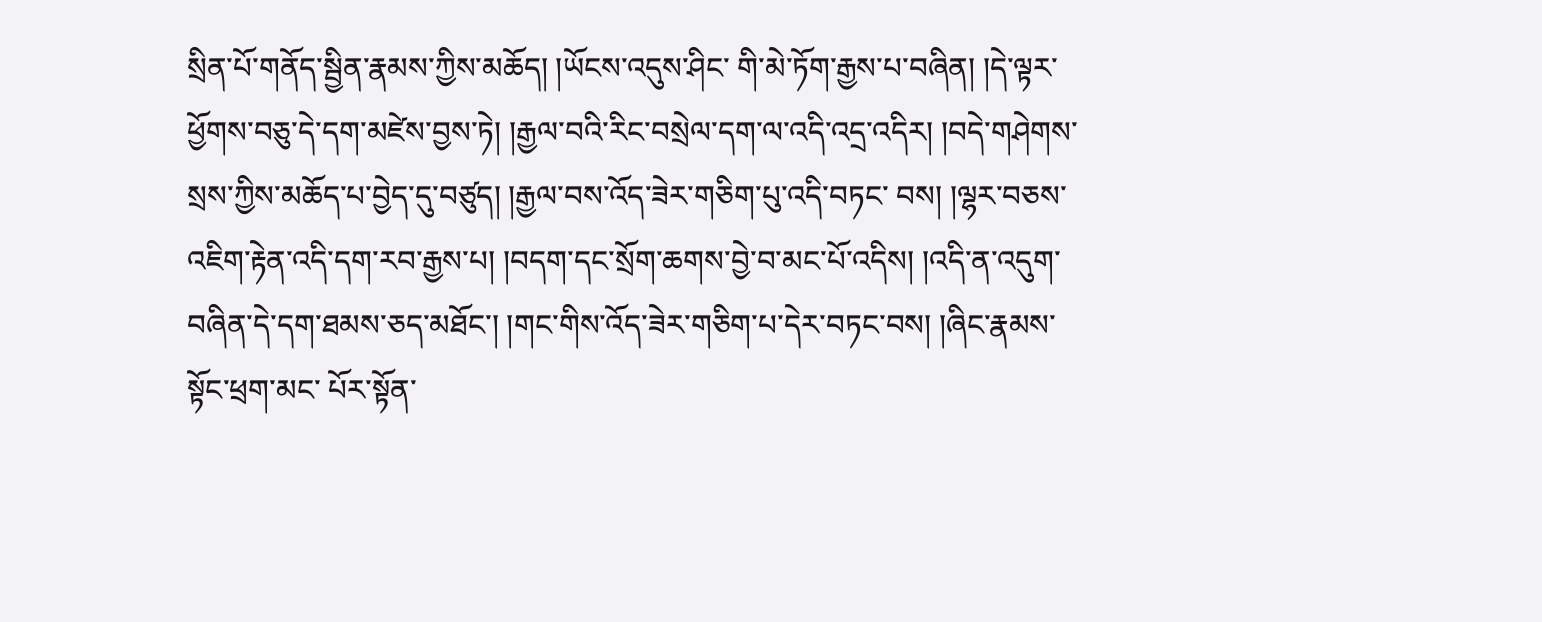སྲིན་པོ་གནོད་སྦྱིན་རྣམས་ཀྱིས་མཆོད། །ཡོངས་འདུས་ཤིང་ གི་མེ་ཏོག་རྒྱས་པ་བཞིན། །དེ་ལྟར་ཕྱོགས་བཅུ་དེ་དག་མཛེས་བྱས་ཏེ། །རྒྱལ་བའི་རིང་བསྲེལ་དག་ལ་འདི་འདྲ་འདིར། །བདེ་གཤེགས་སྲས་ཀྱིས་མཆོད་པ་བྱེད་དུ་བཙུད། །རྒྱལ་བས་འོད་ཟེར་གཅིག་པུ་འདི་བཏང་ བས། །ལྷར་བཅས་འཇིག་རྟེན་འདི་དག་རབ་རྒྱས་པ། །བདག་དང་སྲོག་ཆགས་བྱེ་བ་མང་པོ་འདིས། །འདི་ན་འདུག་བཞིན་དེ་དག་ཐམས་ཅད་མཐོང་། །གང་གིས་འོད་ཟེར་གཅིག་པ་དེར་བཏང་བས། །ཞིང་རྣམས་སྟོང་ཕྲག་མང་ པོར་སྟོན་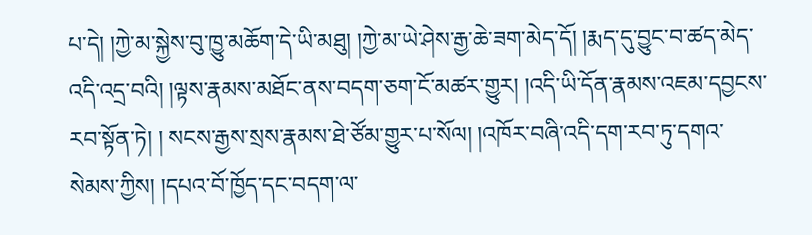པ་དེ། །ཀྱེ་མ་སྐྱེས་བུ་ཁྱུ་མཆོག་དེ་ཡི་མཐུ། །ཀྱེ་མ་ཡེ་ཤེས་རྒྱ་ཆེ་ཟག་མེད་དོ། །རྨད་དུ་བྱུང་བ་ཚད་མེད་འདི་འདྲ་བའི། །ལྟས་རྣམས་མཐོང་ནས་བདག་ཅག་ངོ་མཚར་གྱུར། །འདི་ཡི་དོན་རྣམས་འཇམ་དབྱངས་རབ་སྟོན་ཏེ། ། སངས་རྒྱས་སྲས་རྣམས་ཐེ་ཙོམ་གྱུར་པ་སོལ། །འཁོར་བཞི་འདི་དག་རབ་ཏུ་དགའ་སེམས་ཀྱིས། །དཔའ་བོ་ཁྱོད་དང་བདག་ལ་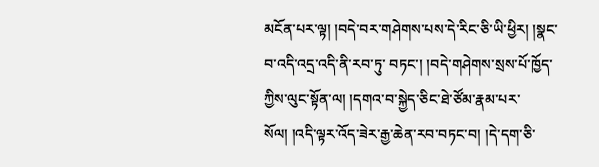མངོན་པར་ལྟ། །བདེ་བར་གཤེགས་པས་དེ་རིང་ཅི་ཡི་ཕྱིར། །སྣང་བ་འདི་འདྲ་འདི་ནི་རབ་ཏུ་ བཏང་། །བདེ་གཤེགས་སྲས་པོ་ཁྱོད་ཀྱིས་ལུང་སྟོན་ལ། །དགའ་བ་སྐྱེད་ཅིང་ཐེ་ཙོམ་རྣམ་པར་སོལ། །འདི་ལྟར་འོད་ཟེར་རྒྱ་ཆེན་རབ་བཏང་བ། །དེ་དག་ཅི་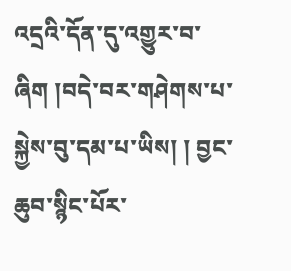འདྲའི་དོན་དུ་འགྱུར་བ་ཞིག །བདེ་བར་གཤེགས་པ་སྐྱེས་བུ་དམ་པ་ཡིས། ། བྱང་ཆུབ་སྙིང་པོར་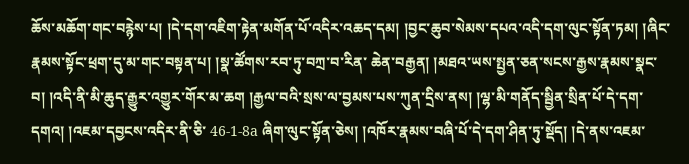ཆོས་མཆོག་གང་བརྙེས་པ། །དེ་དག་འཇིག་རྟེན་མགོན་པོ་འདིར་འཆད་དམ། །བྱང་ཆུབ་སེམས་དཔའ་འདི་དག་ལུང་སྟོན་ཏམ། །ཞིང་རྣམས་སྟོང་ཕྲག་དུ་མ་གང་བསྟན་པ། །སྣ་ཚོགས་རབ་ཏུ་བཀྲ་བ་རིན་ ཆེན་བརྒྱན། །མཐའ་ཡས་སྤྱན་ཅན་སངས་རྒྱས་རྣམས་སྣང་བ། །འདི་ནི་མི་ཆུད་རྒྱུར་འགྱུར་གོར་མ་ཆག །རྒྱལ་བའི་སྲས་ལ་བྱམས་པས་ཀུན་དྲིས་ནས། །ལྷ་མི་གནོད་སྦྱིན་སྲིན་པོ་དེ་དག་དགའ། །འཇམ་དབྱངས་འདིར་ནི་ཅི་ 46-1-8a ཞིག་ལུང་སྟོན་ཅེས། །འཁོར་རྣམས་བཞི་པོ་དེ་དག་ཤིན་ཏུ་སྡོད། །དེ་ནས་འཇམ་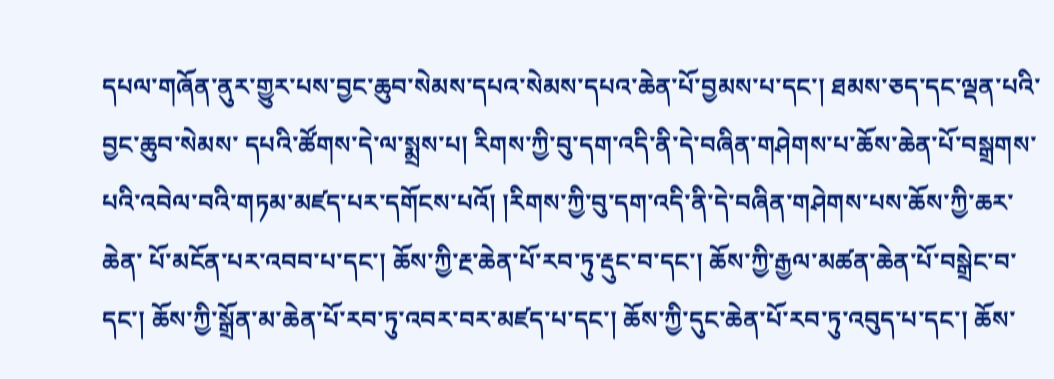དཔལ་གཞོན་ནུར་གྱུར་པས་བྱང་ཆུབ་སེམས་དཔའ་སེམས་དཔའ་ཆེན་པོ་བྱམས་པ་དང་། ཐམས་ཅད་དང་ལྡན་པའི་བྱང་ཆུབ་སེམས་ དཔའི་ཚོགས་དེ་ལ་སྨྲས་པ། རིགས་ཀྱི་བུ་དག་འདི་ནི་དེ་བཞིན་གཤེགས་པ་ཆོས་ཆེན་པོ་བསྒྲགས་པའི་འབེལ་བའི་གཏམ་མཛད་པར་དགོངས་པའོ། །རིགས་ཀྱི་བུ་དག་འདི་ནི་དེ་བཞིན་གཤེགས་པས་ཆོས་ཀྱི་ཆར་ཆེན་ པོ་མངོན་པར་འབབ་པ་དང་། ཆོས་ཀྱི་རྔ་ཆེན་པོ་རབ་ཏུ་རྡུང་བ་དང་། ཆོས་ཀྱི་རྒྱལ་མཚན་ཆེན་པོ་བསྒྲེང་བ་དང་། ཆོས་ཀྱི་སྒྲོན་མ་ཆེན་པོ་རབ་ཏུ་འབར་བར་མཛད་པ་དང་། ཆོས་ཀྱི་དུང་ཆེན་པོ་རབ་ཏུ་འབུད་པ་དང་། ཆོས་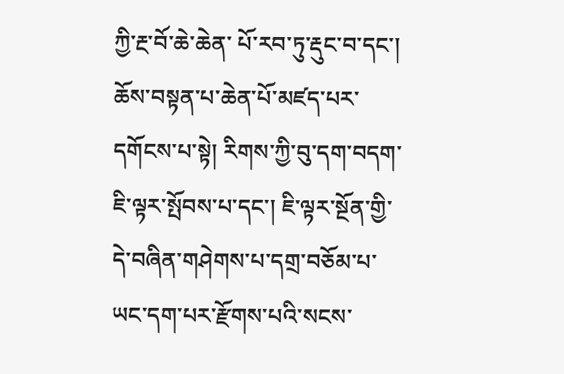ཀྱི་རྔ་བོ་ཆེ་ཆེན་ པོ་རབ་ཏུ་རྡུང་བ་དང་། ཆོས་བསྟན་པ་ཆེན་པོ་མཛད་པར་དགོངས་པ་སྟེ། རིགས་ཀྱི་བུ་དག་བདག་ཇི་ལྟར་སྤོབས་པ་དང་། ཇི་ལྟར་སྔོན་གྱི་དེ་བཞིན་གཤེགས་པ་དགྲ་བཅོམ་པ་ཡང་དག་པར་རྫོགས་པའི་སངས་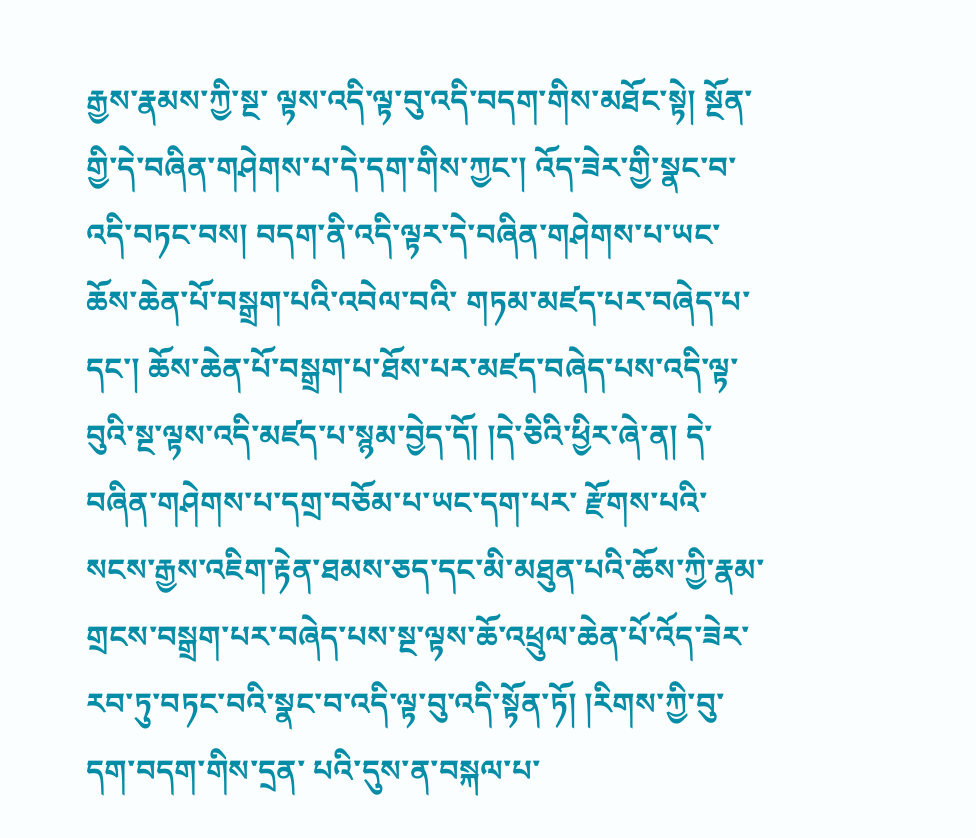རྒྱས་རྣམས་ཀྱི་སྔ་ ལྟས་འདི་ལྟ་བུ་འདི་བདག་གིས་མཐོང་སྟེ། སྔོན་གྱི་དེ་བཞིན་གཤེགས་པ་དེ་དག་གིས་ཀྱང་། འོད་ཟེར་གྱི་སྣང་བ་འདི་བཏང་བས། བདག་ནི་འདི་ལྟར་དེ་བཞིན་གཤེགས་པ་ཡང་ཆོས་ཆེན་པོ་བསྒྲག་པའི་འབེལ་བའི་ གཏམ་མཛད་པར་བཞེད་པ་དང་། ཆོས་ཆེན་པོ་བསྒྲག་པ་ཐོས་པར་མཛད་བཞེད་པས་འདི་ལྟ་བུའི་སྔ་ལྟས་འདི་མཛད་པ་སྙམ་བྱེད་དོ། །དེ་ཅིའི་ཕྱིར་ཞེ་ན། དེ་བཞིན་གཤེགས་པ་དགྲ་བཅོམ་པ་ཡང་དག་པར་ རྫོགས་པའི་སངས་རྒྱས་འཇིག་རྟེན་ཐམས་ཅད་དང་མི་མཐུན་པའི་ཆོས་ཀྱི་རྣམ་གྲངས་བསྒྲག་པར་བཞེད་པས་སྔ་ལྟས་ཆོ་འཕྲུལ་ཆེན་པོ་འོད་ཟེར་རབ་ཏུ་བཏང་བའི་སྣང་བ་འདི་ལྟ་བུ་འདི་སྟོན་ཏོ། །རིགས་ཀྱི་བུ་དག་བདག་གིས་དྲན་ པའི་དུས་ན་བསྐལ་པ་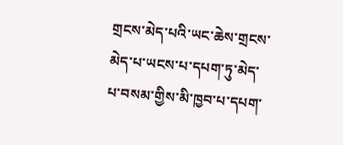གྲངས་མེད་པའི་ཡང་ཆེས་གྲངས་མེད་པ་ཡངས་པ་དཔག་ཏུ་མེད་པ་བསམ་གྱིས་མི་ཁྱབ་པ་དཔག་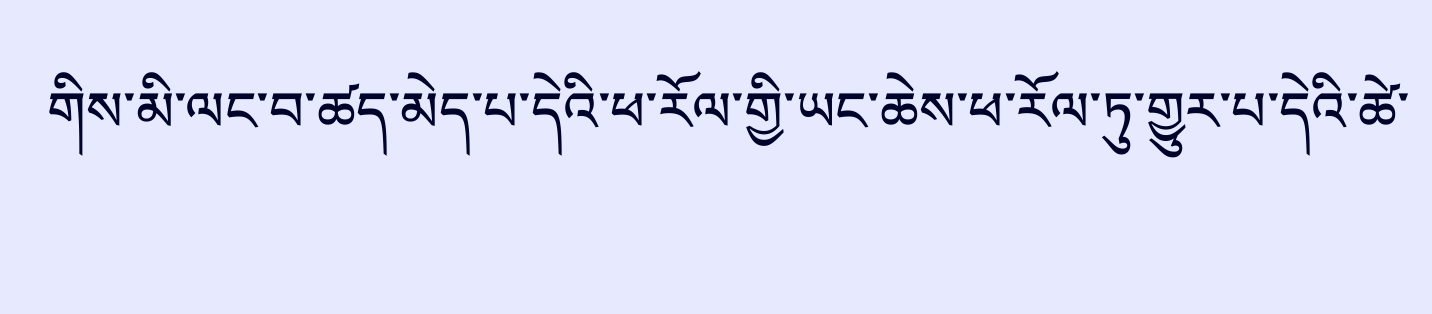གིས་མི་ལང་བ་ཚད་མེད་པ་དེའི་ཕ་རོལ་གྱི་ཡང་ཆེས་ཕ་རོལ་ཏུ་གྱུར་པ་དེའི་ཚེ་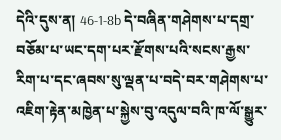དེའི་དུས་ན། 46-1-8b དེ་བཞིན་གཤེགས་པ་དགྲ་བཅོམ་པ་ཡང་དག་པར་རྫོགས་པའི་སངས་རྒྱས་རིག་པ་དང་ཞབས་སུ་ལྡན་པ་བདེ་བར་གཤེགས་པ་འཇིག་རྟེན་མཁྱེན་པ་སྐྱེས་བུ་འདུལ་བའི་ཁ་ལོ་སྒྱུར་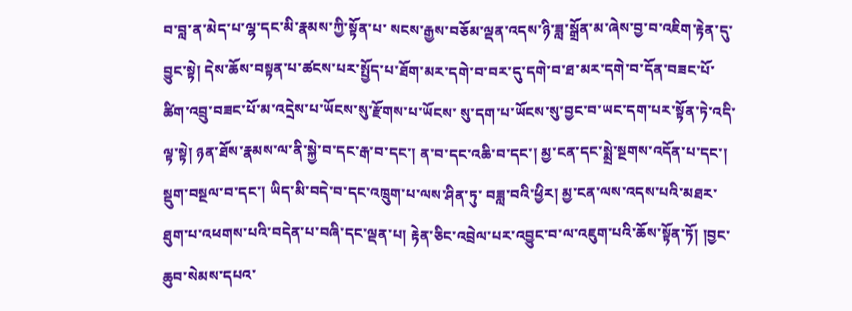བ་བླ་ན་མེད་པ་ལྷ་དང་མི་རྣམས་ཀྱི་སྟོན་པ་ སངས་རྒྱས་བཅོམ་ལྡན་འདས་ཉི་ཟླ་སྒྲོན་མ་ཞེས་བྱ་བ་འཇིག་རྟེན་དུ་བྱུང་སྟེ། དེས་ཆོས་བསྟན་པ་ཚངས་པར་སྤྱོད་པ་ཐོག་མར་དགེ་བ་བར་དུ་དགེ་བ་ཐ་མར་དགེ་བ་དོན་བཟང་པོ་ཚིག་འབྲུ་བཟང་པོ་མ་འདྲེས་པ་ཡོངས་སུ་རྫོགས་པ་ཡོངས་ སུ་དག་པ་ཡོངས་སུ་བྱང་བ་ཡང་དག་པར་སྟོན་ཏེ་འདི་ལྟ་སྟེ། ཉན་ཐོས་རྣམས་ལ་ནི་སྐྱེ་བ་དང་རྒ་བ་དང་། ན་བ་དང་འཆི་བ་དང་། མྱ་ངན་དང་སྨྲེ་སྔགས་འདོན་པ་དང་། སྡུག་བསྔལ་བ་དང་། ཡིད་མི་བདེ་བ་དང་འཁྲུག་པ་ལས་ཤིན་ཏུ་ བཟླ་བའི་ཕྱིར། མྱ་ངན་ལས་འདས་པའི་མཐར་ཐུག་པ་འཕགས་པའི་བདེན་པ་བཞི་དང་ལྡན་པ། རྟེན་ཅིང་འབྲེལ་པར་འབྱུང་བ་ལ་འཇུག་པའི་ཆོས་སྟོན་ཏོ། །བྱང་ཆུབ་སེམས་དཔའ་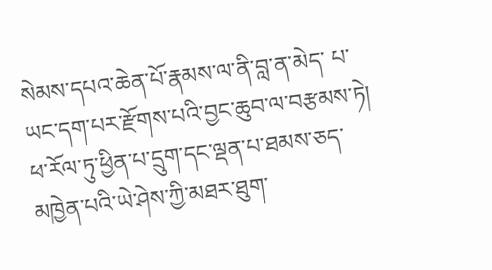སེམས་དཔའ་ཆེན་པོ་རྣམས་ལ་ནི་བླ་ན་མེད་ པ་ཡང་དག་པར་རྫོགས་པའི་བྱང་ཆུབ་ལ་བརྩམས་ཏེ། ཕ་རོལ་ཏུ་ཕྱིན་པ་དྲུག་དང་ལྡན་པ་ཐམས་ཅད་མཁྱེན་པའི་ཡེ་ཤེས་ཀྱི་མཐར་ཐུག་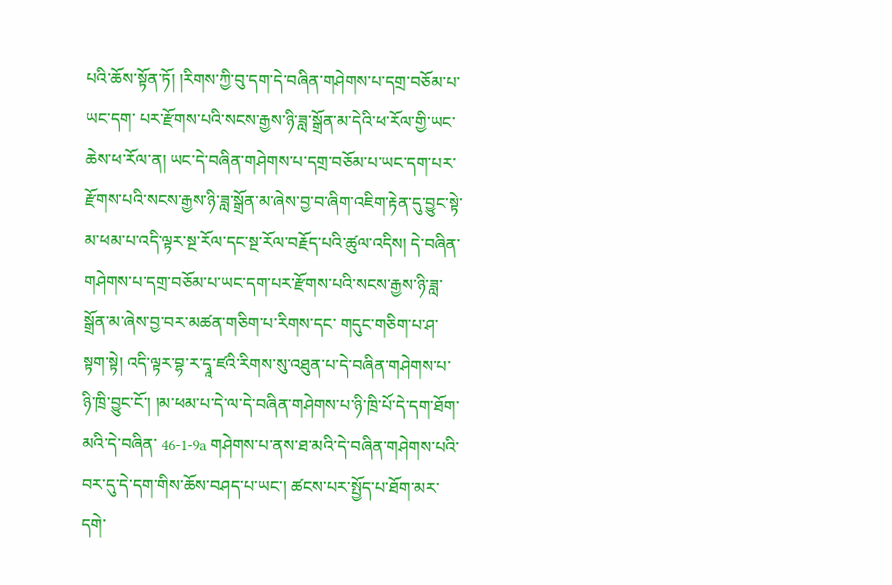པའི་ཆོས་སྟོན་ཏོ། །རིགས་ཀྱི་བུ་དག་དེ་བཞིན་གཤེགས་པ་དགྲ་བཅོམ་པ་ཡང་དག་ པར་རྫོགས་པའི་སངས་རྒྱས་ཉི་ཟླ་སྒྲོན་མ་དེའི་ཕ་རོལ་གྱི་ཡང་ཆེས་ཕ་རོལ་ན། ཡང་དེ་བཞིན་གཤེགས་པ་དགྲ་བཅོམ་པ་ཡང་དག་པར་རྫོགས་པའི་སངས་རྒྱས་ཉི་ཟླ་སྒྲོན་མ་ཞེས་བྱ་བ་ཞིག་འཇིག་རྟེན་དུ་བྱུང་སྟེ་ མ་ཕམ་པ་འདི་ལྟར་སྔ་རོལ་དང་སྔ་རོལ་བརྗོད་པའི་ཚུལ་འདིས། དེ་བཞིན་གཤེགས་པ་དགྲ་བཅོམ་པ་ཡང་དག་པར་རྫོགས་པའི་སངས་རྒྱས་ཉི་ཟླ་སྒྲོན་མ་ཞེས་བྱ་བར་མཚན་གཅིག་པ་རིགས་དང་ གདུང་གཅིག་པ་ཤ་སྟག་སྟེ། འདི་ལྟར་བྷ་ར་དྭཱ་ཛའི་རིགས་སུ་འཐུན་པ་དེ་བཞིན་གཤེགས་པ་ཉི་ཁྲི་བྱུང་ངོ་། །མ་ཕམ་པ་དེ་ལ་དེ་བཞིན་གཤེགས་པ་ཉི་ཁྲི་པོ་དེ་དག་ཐོག་མའི་དེ་བཞིན་ 46-1-9a གཤེགས་པ་ནས་ཐ་མའི་དེ་བཞིན་གཤེགས་པའི་བར་དུ་དེ་དག་གིས་ཆོས་བཤད་པ་ཡང་། ཚངས་པར་སྤྱོད་པ་ཐོག་མར་དགེ་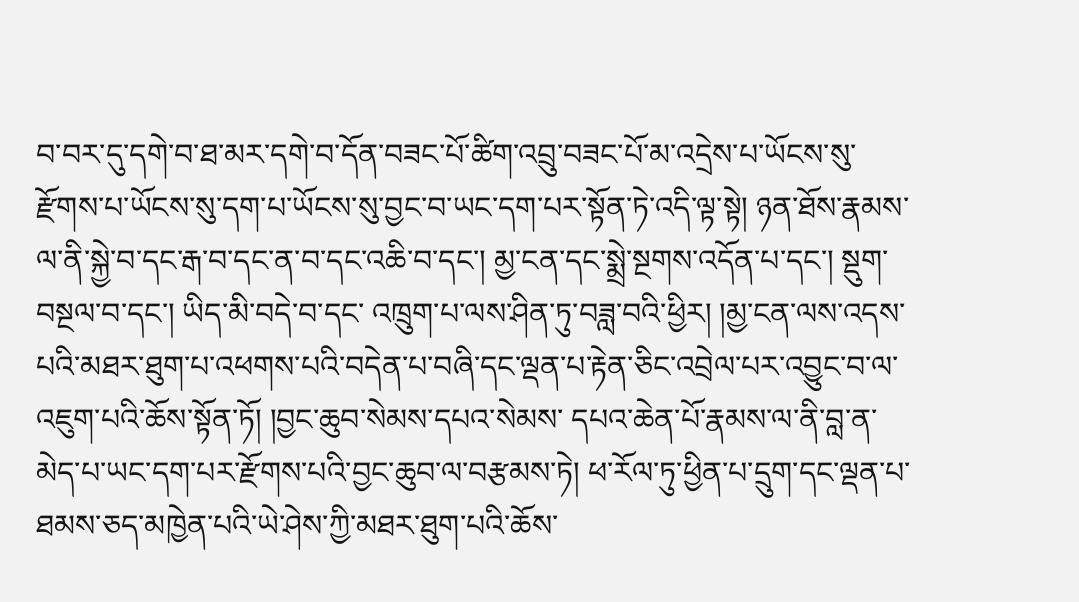བ་བར་དུ་དགེ་བ་ཐ་མར་དགེ་བ་དོན་བཟང་པོ་ཚིག་འབྲུ་བཟང་པོ་མ་འདྲེས་པ་ཡོངས་སུ་ རྫོགས་པ་ཡོངས་སུ་དག་པ་ཡོངས་སུ་བྱང་བ་ཡང་དག་པར་སྟོན་ཏེ་འདི་ལྟ་སྟེ། ཉན་ཐོས་རྣམས་ལ་ནི་སྐྱེ་བ་དང་རྒ་བ་དང་ན་བ་དང་འཆི་བ་དང་། མྱ་ངན་དང་སྨྲེ་སྔགས་འདོན་པ་དང་། སྡུག་བསྔལ་བ་དང་། ཡིད་མི་བདེ་བ་དང་ འཁྲུག་པ་ལས་ཤིན་ཏུ་བཟླ་བའི་ཕྱིར། །མྱ་ངན་ལས་འདས་པའི་མཐར་ཐུག་པ་འཕགས་པའི་བདེན་པ་བཞི་དང་ལྡན་པ་རྟེན་ཅིང་འབྲེལ་པར་འབྱུང་བ་ལ་འཇུག་པའི་ཆོས་སྟོན་ཏོ། །བྱང་ཆུབ་སེམས་དཔའ་སེམས་ དཔའ་ཆེན་པོ་རྣམས་ལ་ནི་བླ་ན་མེད་པ་ཡང་དག་པར་རྫོགས་པའི་བྱང་ཆུབ་ལ་བརྩམས་ཏེ། ཕ་རོལ་ཏུ་ཕྱིན་པ་དྲུག་དང་ལྡན་པ་ཐམས་ཅད་མཁྱེན་པའི་ཡེ་ཤེས་ཀྱི་མཐར་ཐུག་པའི་ཆོས་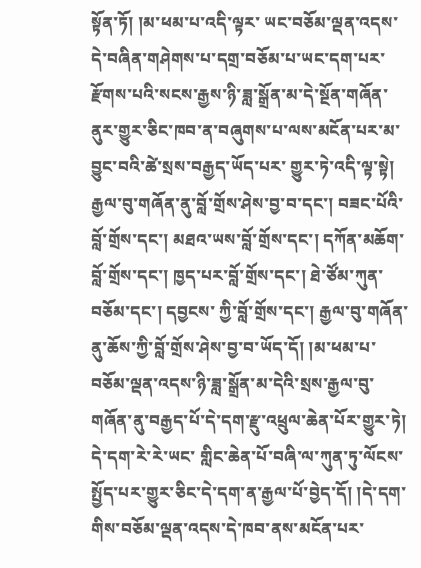སྟོན་ཏོ། །མ་ཕམ་པ་འདི་ལྟར་ ཡང་བཅོམ་ལྡན་འདས་དེ་བཞིན་གཤེགས་པ་དགྲ་བཅོམ་པ་ཡང་དག་པར་རྫོགས་པའི་སངས་རྒྱས་ཉི་ཟླ་སྒྲོན་མ་དེ་སྔོན་གཞོན་ནུར་གྱུར་ཅིང་ཁབ་ན་བཞུགས་པ་ལས་མངོན་པར་མ་བྱུང་བའི་ཚེ་སྲས་བརྒྱད་ཡོད་པར་ གྱུར་ཏེ་འདི་ལྟ་སྟེ། རྒྱལ་བུ་གཞོན་ནུ་བློ་གྲོས་ཤེས་བྱ་བ་དང་། བཟང་པོའི་བློ་གྲོས་དང་། མཐའ་ཡས་བློ་གྲོས་དང་། དཀོན་མཆོག་བློ་གྲོས་དང་། ཁྱད་པར་བློ་གྲོས་དང་། ཐེ་ཙོམ་ཀུན་བཅོམ་དང་། དབྱངས་ ཀྱི་བློ་གྲོས་དང་། རྒྱལ་བུ་གཞོན་ནུ་ཆོས་ཀྱི་བློ་གྲོས་ཤེས་བྱ་བ་ཡོད་དོ། །མ་ཕམ་པ་བཅོམ་ལྡན་འདས་ཉི་ཟླ་སྒྲོན་མ་དེའི་སྲས་རྒྱལ་བུ་གཞོན་ནུ་བརྒྱད་པོ་དེ་དག་རྫུ་འཕྲུལ་ཆེན་པོར་གྱུར་ཏེ། དེ་དག་རེ་རེ་ཡང་ གླིང་ཆེན་པོ་བཞི་ལ་ཀུན་ཏུ་ལོངས་སྤྱོད་པར་གྱུར་ཅིང་དེ་དག་ན་རྒྱལ་པོ་བྱེད་དོ། །དེ་དག་གིས་བཅོམ་ལྡན་འདས་དེ་ཁབ་ནས་མངོན་པར་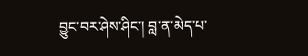བྱུང་བར་ཤེས་ཤིང་། བླ་ན་མེད་པ་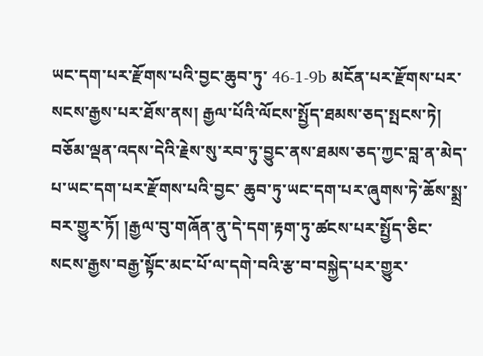ཡང་དག་པར་རྫོགས་པའི་བྱང་ཆུབ་ཏུ་ 46-1-9b མངོན་པར་རྫོགས་པར་སངས་རྒྱས་པར་ཐོས་ནས། རྒྱལ་པོའི་ལོངས་སྤྱོད་ཐམས་ཅད་སྤངས་ཏེ། བཅོམ་ལྡན་འདས་དེའི་རྗེས་སུ་རབ་ཏུ་བྱུང་ནས་ཐམས་ཅད་ཀྱང་བླ་ན་མེད་པ་ཡང་དག་པར་རྫོགས་པའི་བྱང་ ཆུབ་ཏུ་ཡང་དག་པར་ཞུགས་ཏེ་ཆོས་སྨྲ་བར་གྱུར་ཏོ། །རྒྱལ་བུ་གཞོན་ནུ་དེ་དག་རྟག་ཏུ་ཚངས་པར་སྤྱོད་ཅིང་སངས་རྒྱས་བརྒྱ་སྟོང་མང་པོ་ལ་དགེ་བའི་རྩ་བ་བསྐྱེད་པར་གྱུར་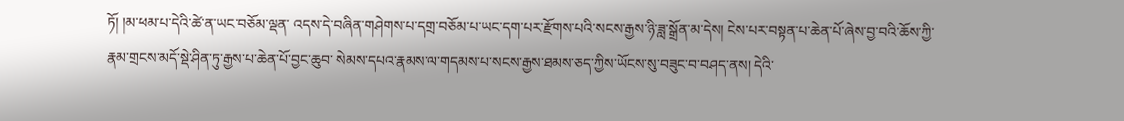ཏོ། །མ་ཕམ་པ་དེའི་ཚེ་ན་ཡང་བཅོམ་ལྡན་ འདས་དེ་བཞིན་གཤེགས་པ་དགྲ་བཅོམ་པ་ཡང་དག་པར་རྫོགས་པའི་སངས་རྒྱས་ཉི་ཟླ་སྒྲོན་མ་དེས། ངེས་པར་བསྟན་པ་ཆེན་པོ་ཞེས་བྱ་བའི་ཆོས་ཀྱི་རྣམ་གྲངས་མདོ་སྡེ་ཤིན་ཏུ་རྒྱས་པ་ཆེན་པོ་བྱང་ཆུབ་ སེམས་དཔའ་རྣམས་ལ་གདམས་པ་སངས་རྒྱས་ཐམས་ཅད་ཀྱིས་ཡོངས་སུ་བཟུང་བ་བཤད་ནས། དེའི་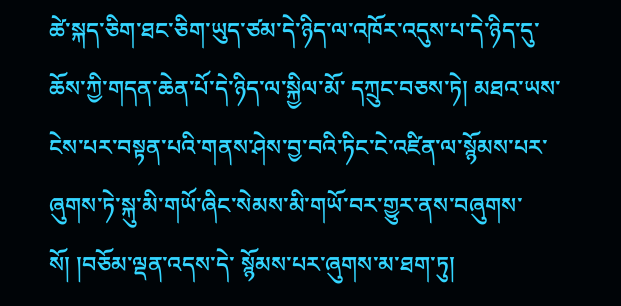ཚེ་སྐད་ཅིག་ཐང་ཅིག་ཡུད་ཙམ་དེ་ཉིད་ལ་འཁོར་འདུས་པ་དེ་ཉིད་དུ་ཆོས་ཀྱི་གདན་ཆེན་པོ་དེ་ཉིད་ལ་སྐྱིལ་མོ་ དཀྲུང་བཅས་ཏེ། མཐའ་ཡས་ངེས་པར་བསྟན་པའི་གནས་ཤེས་བྱ་བའི་ཏིང་ངེ་འཛིན་ལ་སྙོམས་པར་ཞུགས་ཏེ་སྐུ་མི་གཡོ་ཞིང་སེམས་མི་གཡོ་བར་གྱུར་ནས་བཞུགས་སོ། །བཅོམ་ལྡན་འདས་དེ་ སྙོམས་པར་ཞུགས་མ་ཐག་ཏུ།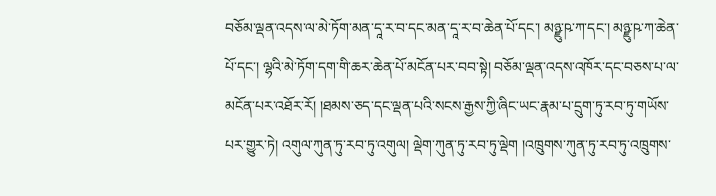བཅོམ་ལྡན་འདས་ལ་མེ་ཏོག་མན་དཱ་ར་བ་དང་མན་དཱ་ར་བ་ཆེན་པོ་དང་། མཉྫུ་ཥ་ཀ་དང་། མཉྫུ་ཥ་ཀ་ཆེན་པོ་དང་། ལྷའི་མེ་ཏོག་དག་གི་ཆར་ཆེན་པོ་མངོན་པར་བབ་སྟེ། བཅོམ་ལྡན་འདས་འཁོར་དང་བཅས་པ་ལ་མངོན་པར་འཐོར་རོ། །ཐམས་ཅད་དང་ལྡན་པའི་སངས་རྒྱས་ཀྱི་ཞིང་ཡང་རྣམ་པ་དྲུག་ཏུ་རབ་ཏུ་གཡོས་པར་གྱུར་ཏེ། འགུལ་ཀུན་ཏུ་རབ་ཏུ་འགུལ། ལྡེག་ཀུན་ཏུ་རབ་ཏུ་ལྡེག །འཁྲུགས་ཀུན་ཏུ་རབ་ཏུ་འཁྲུགས་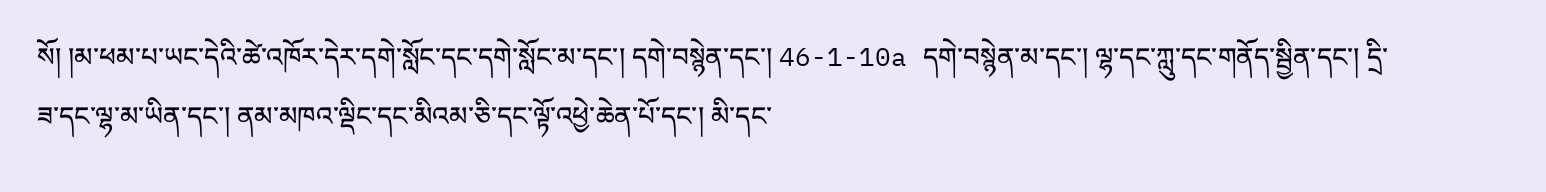སོ། །མ་ཕམ་པ་ཡང་དེའི་ཚེ་འཁོར་དེར་དགེ་སློང་དང་དགེ་སློང་མ་དང་། དགེ་བསྙེན་དང་། 46-1-10a དགེ་བསྙེན་མ་དང་། ལྷ་དང་ཀླུ་དང་གནོད་སྦྱིན་དང་། དྲི་ཟ་དང་ལྷ་མ་ཡིན་དང་། ནམ་མཁའ་ལྡིང་དང་མིའམ་ཅི་དང་ལྟོ་འཕྱེ་ཆེན་པོ་དང་། མི་དང་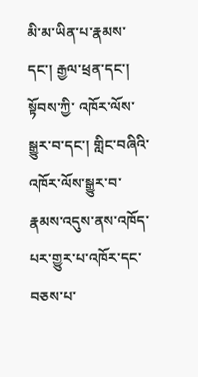མི་མ་ཡིན་པ་རྣམས་དང་། རྒྱལ་ཕྲན་དང་། སྟོབས་ཀྱི་ འཁོར་ལོས་སྒྱུར་བ་དང་། གླིང་བཞིའི་འཁོར་ལོས་སྒྱུར་བ་རྣམས་འདུས་ནས་འཁོད་པར་གྱུར་པ་འཁོར་དང་བཅས་པ་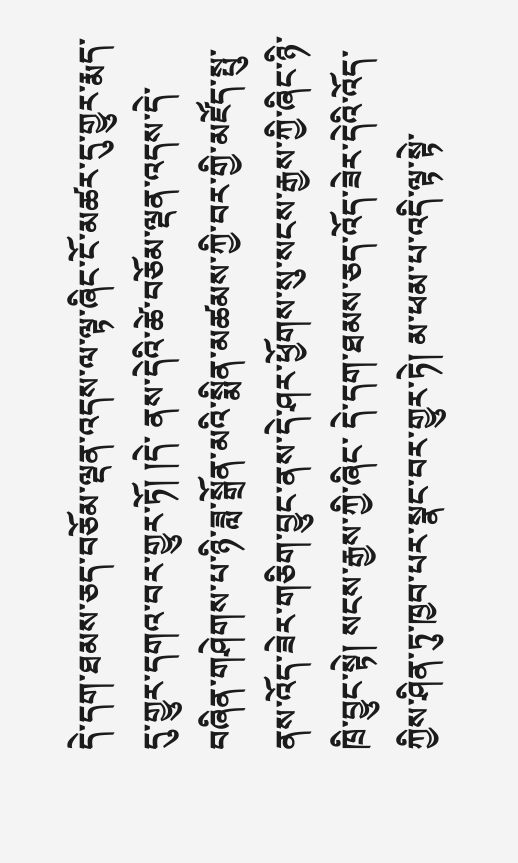དེ་དག་ཐམས་ཅད་བཅོམ་ལྡན་འདས་ལ་ལྟ་ཞིང་ངོ་མཚར་དུ་གྱུར་རྨད་དུ་གྱུར་དགའ་བར་གྱུར་ཏོ། །དེ་ ནས་དེའི་ཚེ་བཅོམ་ལྡན་འདས་དེ་བཞིན་གཤེགས་པ་ཉི་ཟླ་སྒྲོན་མའི་སྨིན་མཚམས་ཀྱི་བར་གྱི་མཛོད་སྤུ་ནས་འོད་ཟེར་གཅིག་བྱུང་ནས་དེ་ཤར་ཕྱོགས་སུ་སངས་རྒྱས་ཀྱི་ཞིང་ཉི་ཁྲི་བྱུང་སྟེ། སངས་རྒྱས་ཀྱི་ཞིང་ དེ་དག་ཐམས་ཅད་འོད་ཟེར་དེའི་འོད་ཀྱིས་ཤིན་ཏུ་ཁྱབ་པར་སྣང་བར་གྱུར་ཏེ། མ་ཕམ་པ་འདི་ལྟ་སྟེ་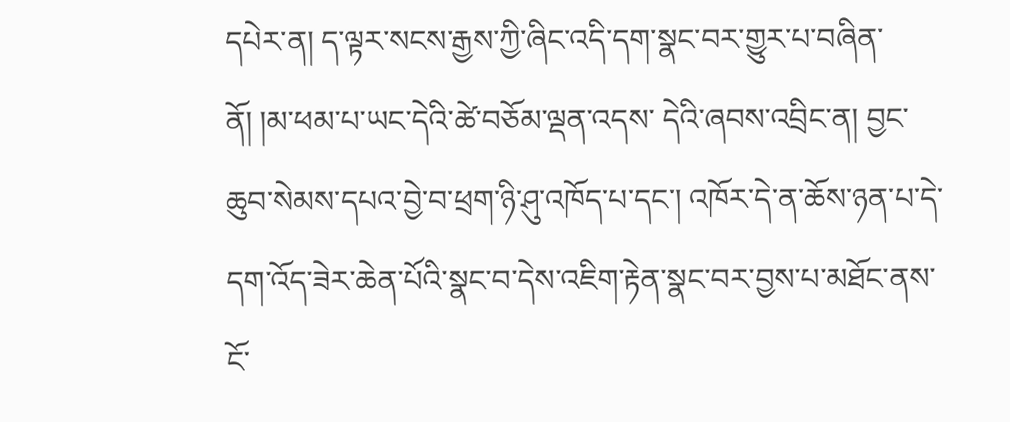དཔེར་ན། ད་ལྟར་སངས་རྒྱས་ཀྱི་ཞིང་འདི་དག་སྣང་བར་གྱུར་པ་བཞིན་ནོ། །མ་ཕམ་པ་ཡང་དེའི་ཚེ་བཅོམ་ལྡན་འདས་ དེའི་ཞབས་འབྲིང་ན། བྱང་ཆུབ་སེམས་དཔའ་བྱེ་བ་ཕྲག་ཉི་ཤུ་འཁོད་པ་དང་། འཁོར་དེ་ན་ཆོས་ཉན་པ་དེ་དག་འོད་ཟེར་ཆེན་པོའི་སྣང་བ་དེས་འཇིག་རྟེན་སྣང་བར་བྱས་པ་མཐོང་ནས་ངོ་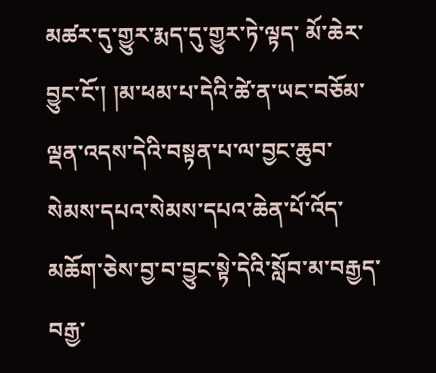མཚར་དུ་གྱུར་རྨད་དུ་གྱུར་ཏེ་ལྟད་ མོ་ཆེར་བྱུང་ངོ་། །མ་ཕམ་པ་དེའི་ཚེ་ན་ཡང་བཅོམ་ལྡན་འདས་དེའི་བསྟན་པ་ལ་བྱང་ཆུབ་སེམས་དཔའ་སེམས་དཔའ་ཆེན་པོ་འོད་མཆོག་ཅེས་བྱ་བ་བྱུང་སྟེ་དེའི་སློབ་མ་བརྒྱད་བརྒྱ་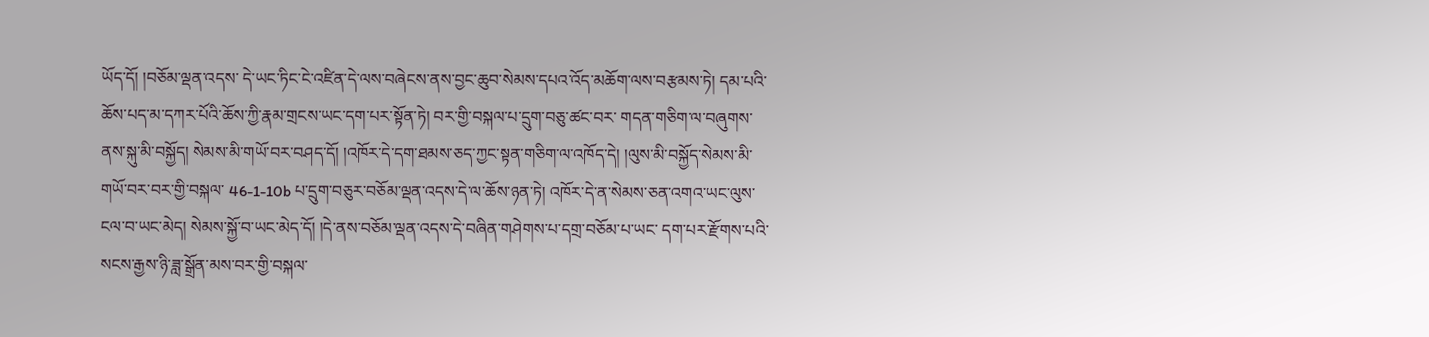ཡོད་དོ། །བཅོམ་ལྡན་འདས་ དེ་ཡང་ཏིང་ངེ་འཛིན་དེ་ལས་བཞེངས་ནས་བྱང་ཆུབ་སེམས་དཔའ་འོད་མཆོག་ལས་བརྩམས་ཏེ། དམ་པའི་ཆོས་པད་མ་དཀར་པོའི་ཆོས་ཀྱི་རྣམ་གྲངས་ཡང་དག་པར་སྟོན་ཏེ། བར་གྱི་བསྐལ་པ་དྲུག་བཅུ་ཚང་བར་ གདན་གཅིག་ལ་བཞུགས་ནས་སྐུ་མི་བསྐྱོད། སེམས་མི་གཡོ་བར་བཤད་དོ། །འཁོར་དེ་དག་ཐམས་ཅད་ཀྱང་སྟན་གཅིག་ལ་འཁོད་དེ། །ལུས་མི་བསྐྱོད་སེམས་མི་གཡོ་བར་བར་གྱི་བསྐལ་ 46-1-10b པ་དྲུག་བཅུར་བཅོམ་ལྡན་འདས་དེ་ལ་ཆོས་ཉན་ཏེ། འཁོར་དེ་ན་སེམས་ཅན་འགའ་ཡང་ལུས་ངལ་བ་ཡང་མེད། སེམས་སྐྱོ་བ་ཡང་མེད་དོ། །དེ་ནས་བཅོམ་ལྡན་འདས་དེ་བཞིན་གཤེགས་པ་དགྲ་བཅོམ་པ་ཡང་ དག་པར་རྫོགས་པའི་སངས་རྒྱས་ཉི་ཟླ་སྒྲོན་མས་བར་གྱི་བསྐལ་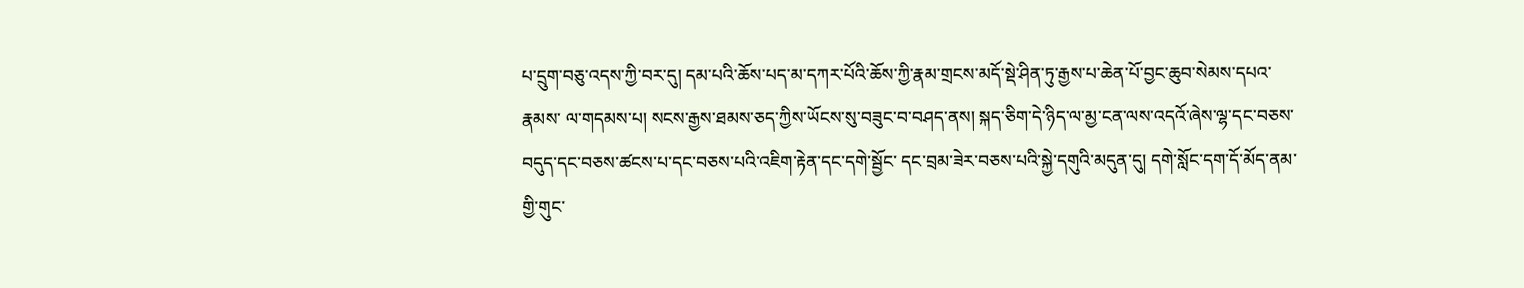པ་དྲུག་བཅུ་འདས་ཀྱི་བར་དུ། དམ་པའི་ཆོས་པད་མ་དཀར་པོའི་ཆོས་ཀྱི་རྣམ་གྲངས་མདོ་སྡེ་ཤིན་ཏུ་རྒྱས་པ་ཆེན་པོ་བྱང་ཆུབ་སེམས་དཔའ་རྣམས་ ལ་གདམས་པ། སངས་རྒྱས་ཐམས་ཅད་ཀྱིས་ཡོངས་སུ་བཟུང་བ་བཤད་ནས། སྐད་ཅིག་དེ་ཉིད་ལ་མྱ་ངན་ལས་འདའོ་ཞེས་ལྷ་དང་བཅས་བདུད་དང་བཅས་ཚངས་པ་དང་བཅས་པའི་འཇིག་རྟེན་དང་དགེ་སྦྱོང་ དང་བྲམ་ཟེར་བཅས་པའི་སྐྱེ་དགུའི་མདུན་དུ། དགེ་སློང་དག་དོ་མོད་ནམ་གྱི་གུང་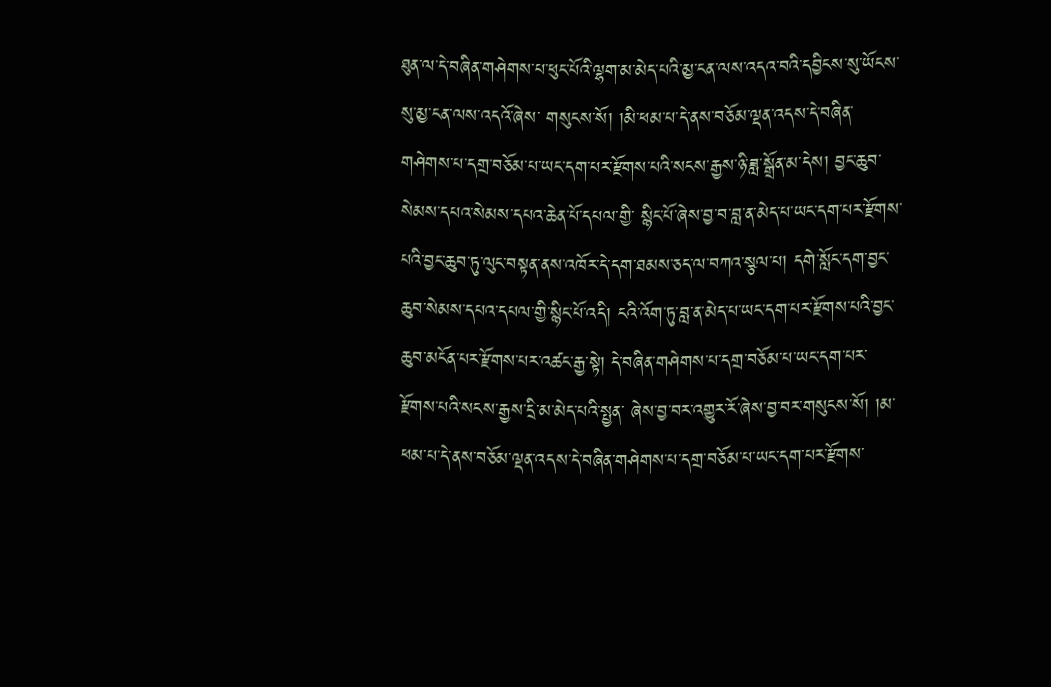ཐུན་ལ་དེ་བཞིན་གཤེགས་པ་ཕུང་པོའི་ལྷག་མ་མེད་པའི་མྱ་ངན་ལས་འདའ་བའི་དབྱིངས་སུ་ཡོངས་སུ་མྱ་ངན་ལས་འདའོ་ཞེས་ གསུངས་སོ། །མི་ཕམ་པ་དེ་ནས་བཅོམ་ལྡན་འདས་དེ་བཞིན་གཤེགས་པ་དགྲ་བཅོམ་པ་ཡང་དག་པར་རྫོགས་པའི་སངས་རྒྱས་ཉི་ཟླ་སྒྲོན་མ་དེས། བྱང་ཆུབ་སེམས་དཔའ་སེམས་དཔའ་ཆེན་པོ་དཔལ་གྱི་ སྙིང་པོ་ཞེས་བྱ་བ་བླ་ན་མེད་པ་ཡང་དག་པར་རྫོགས་པའི་བྱང་ཆུབ་ཏུ་ལུང་བསྟན་ནས་འཁོར་དེ་དག་ཐམས་ཅད་ལ་བཀའ་སྩལ་པ། དགེ་སློང་དག་བྱང་ཆུབ་སེམས་དཔའ་དཔལ་གྱི་སྙིང་པོ་འདི། ངའི་འོག་ཏུ་བླ་ན་མེད་པ་ཡང་དག་པར་རྫོགས་པའི་བྱང་ཆུབ་མངོན་པར་རྫོགས་པར་འཚང་རྒྱ་སྟེ། དེ་བཞིན་གཤེགས་པ་དགྲ་བཅོམ་པ་ཡང་དག་པར་རྫོགས་པའི་སངས་རྒྱས་དྲི་མ་མེད་པའི་སྤྱན་ ཞེས་བྱ་བར་འགྱུར་རོ་ཞེས་བྱ་བར་གསུངས་སོ། །མ་ཕམ་པ་དེ་ནས་བཅོམ་ལྡན་འདས་དེ་བཞིན་གཤེགས་པ་དགྲ་བཅོམ་པ་ཡང་དག་པར་རྫོགས་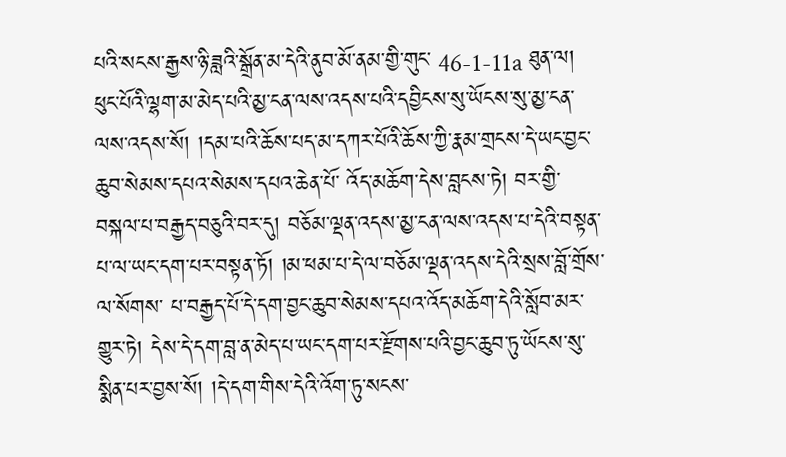པའི་སངས་རྒྱས་ཉི་ཟླའི་སྒྲོན་མ་དེའི་ནུབ་མོ་ནམ་གྱི་གུང་ 46-1-11a ཐུན་ལ། ཕུང་པོའི་ལྷག་མ་མེད་པའི་མྱ་ངན་ལས་འདས་པའི་དབྱིངས་སུ་ཡོངས་སུ་མྱ་ངན་ལས་འདས་སོ། །དམ་པའི་ཆོས་པད་མ་དཀར་པོའི་ཆོས་ཀྱི་རྣམ་གྲངས་དེ་ཡང་བྱང་ཆུབ་སེམས་དཔའ་སེམས་དཔའ་ཆེན་པོ་ འོད་མཆོག་དེས་བླངས་ཏེ། བར་གྱི་བསྐལ་པ་བརྒྱད་བཅུའི་བར་དུ། བཅོམ་ལྡན་འདས་མྱ་ངན་ལས་འདས་པ་དེའི་བསྟན་པ་ལ་ཡང་དག་པར་བསྟན་ཏོ། །མ་ཕམ་པ་དེ་ལ་བཅོམ་ལྡན་འདས་དེའི་སྲས་བློ་གྲོས་ལ་སོགས་ པ་བརྒྱད་པོ་དེ་དག་བྱང་ཆུབ་སེམས་དཔའ་འོད་མཆོག་དེའི་སློབ་མར་གྱུར་ཏེ། དེས་དེ་དག་བླ་ན་མེད་པ་ཡང་དག་པར་རྫོགས་པའི་བྱང་ཆུབ་ཏུ་ཡོངས་སུ་སྨིན་པར་བྱས་སོ། །དེ་དག་གིས་དེའི་འོག་ཏུ་སངས་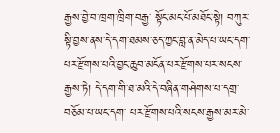རྒྱས་བྱེ་བ་ཁྲག་ཁྲིག་བརྒྱ་ སྟོང་མང་པོ་མཐོང་སྟེ། བཀུར་སྟི་བྱས་ནས་དེ་དག་ཐམས་ཅད་ཀྱང་བླ་ན་མེད་པ་ཡང་དག་པར་རྫོགས་པའི་བྱང་ཆུབ་མངོན་པར་རྫོགས་པར་སངས་རྒྱས་ཏེ། དེ་དག་གི་ཐ་མའི་དེ་བཞིན་གཤེགས་པ་དགྲ་བཅོམ་པ་ཡང་དག་ པར་རྫོགས་པའི་སངས་རྒྱས་མར་མེ་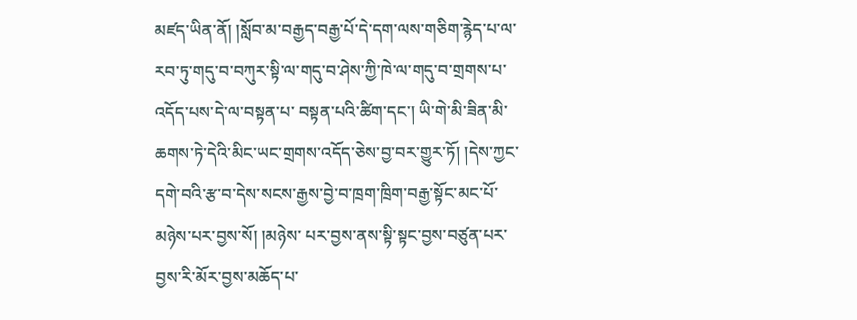མཛད་ཡིན་ནོ། །སློབ་མ་བརྒྱད་བརྒྱ་པོ་དེ་དག་ལས་གཅིག་རྙེད་པ་ལ་རབ་ཏུ་གདུ་བ་བཀུར་སྟི་ལ་གདུ་བ་ཤེས་ཀྱི་ཁེ་ལ་གདུ་བ་གྲགས་པ་འདོད་པས་དེ་ལ་བསྟན་པ་ བསྟན་པའི་ཚིག་དང་། ཡི་གེ་མི་ཟིན་མི་ཆགས་ཏེ་དེའི་མིང་ཡང་གྲགས་འདོད་ཅེས་བྱ་བར་གྱུར་ཏོ། །དེས་ཀྱང་དགེ་བའི་རྩ་བ་དེས་སངས་རྒྱས་བྱེ་བ་ཁྲག་ཁྲིག་བརྒྱ་སྟོང་མང་པོ་མཉེས་པར་བྱས་སོ། །མཉེས་ པར་བྱས་ནས་སྟི་སྟང་བྱས་བཙུན་པར་བྱས་རི་མོར་བྱས་མཆོད་པ་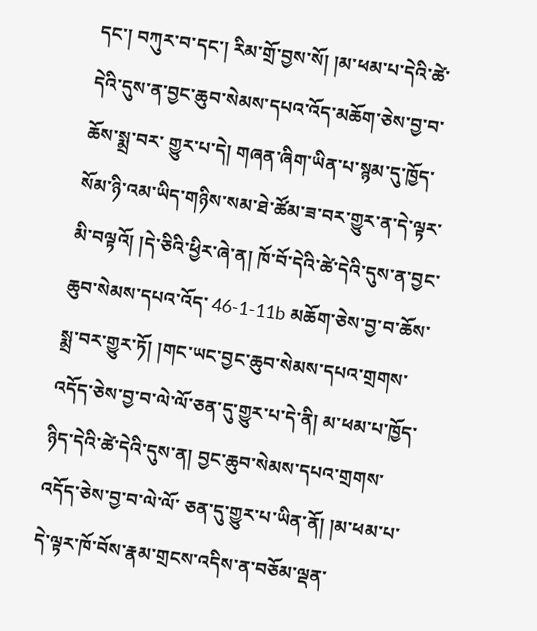དང་། བཀུར་བ་དང་། རིམ་གྲོ་བྱས་སོ། །མ་ཕམ་པ་དེའི་ཚེ་དེའི་དུས་ན་བྱང་ཆུབ་སེམས་དཔའ་འོད་མཆོག་ཅེས་བྱ་བ་ཆོས་སྨྲ་བར་ གྱུར་པ་དེ། གཞན་ཞིག་ཡིན་པ་སྙམ་དུ་ཁྱོད་སོམ་ཉི་འམ་ཡིད་གཉིས་སམ་ཐེ་ཚོམ་ཟ་བར་གྱུར་ན་དེ་ལྟར་མི་བལྟའོ། །དེ་ཅིའི་ཕྱིར་ཞེ་ན། ཁོ་བོ་དེའི་ཚེ་དེའི་དུས་ན་བྱང་ཆུབ་སེམས་དཔའ་འོད་ 46-1-11b མཆོག་ཅེས་བྱ་བ་ཆོས་སྨྲ་བར་གྱུར་ཏོ། །གང་ཡང་བྱང་ཆུབ་སེམས་དཔའ་གྲགས་འདོད་ཅེས་བྱ་བ་ལེ་ལོ་ཅན་དུ་གྱུར་པ་དེ་ནི། མ་ཕམ་པ་ཁྱོད་ཉིད་དེའི་ཚེ་དེའི་དུས་ན། བྱང་ཆུབ་སེམས་དཔའ་གྲགས་འདོད་ཅེས་བྱ་བ་ལེ་ལོ་ ཅན་དུ་གྱུར་པ་ཡིན་ནོ། །མ་ཕམ་པ་དེ་ལྟར་ཁོ་བོས་རྣམ་གྲངས་འདིས་ན་བཅོམ་ལྡན་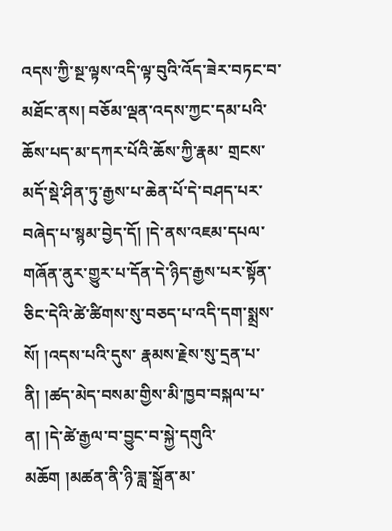འདས་ཀྱི་སྔ་ལྟས་འདི་ལྟ་བུའི་འོད་ཟེར་བཏང་བ་མཐོང་ནས། བཅོམ་ལྡན་འདས་ཀྱང་དམ་པའི་ཆོས་པད་མ་དཀར་པོའི་ཆོས་ཀྱི་རྣམ་ གྲངས་མདོ་སྡེ་ཤིན་ཏུ་རྒྱས་པ་ཆེན་པོ་དེ་བཤད་པར་བཞེད་པ་སྙམ་བྱེད་དོ། །དེ་ནས་འཇམ་དཔལ་གཞོན་ནུར་གྱུར་པ་དོན་དེ་ཉིད་རྒྱས་པར་སྟོན་ཅིང་དེའི་ཚེ་ཚིགས་སུ་བཅད་པ་འདི་དག་སྨྲས་སོ། །འདས་པའི་དུས་ རྣམས་རྗེས་སུ་དྲན་པ་ནི། །ཚད་མེད་བསམ་གྱིས་མི་ཁྱབ་བསྐལ་པ་ན། །དེ་ཚེ་རྒྱལ་བ་བྱུང་བ་སྐྱེ་དགུའི་མཆོག །མཚན་ནི་ཉི་ཟླ་སྒྲོན་མ་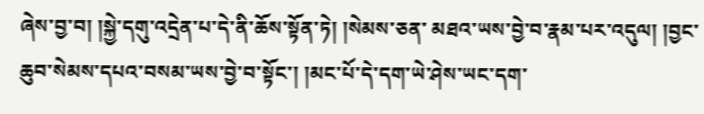ཞེས་བྱ་བ། །སྐྱེ་དགུ་འདྲེན་པ་དེ་ནི་ཆོས་སྟོན་ཏེ། །སེམས་ཅན་ མཐའ་ཡས་བྱེ་བ་རྣམ་པར་འདུལ། །བྱང་ཆུབ་སེམས་དཔའ་བསམ་ཡས་བྱེ་བ་སྟོང་། །མང་པོ་དེ་དག་ཡེ་ཤེས་ཡང་དག་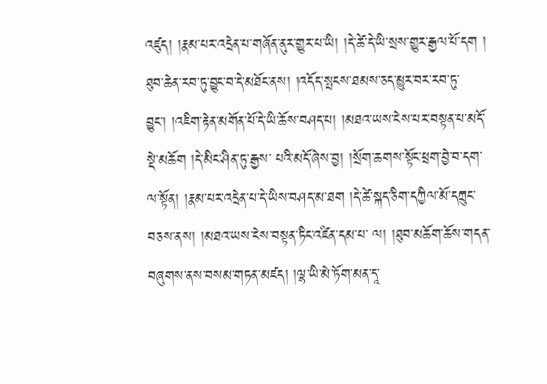འཛུད། །རྣམ་པར་འདྲེན་པ་གཞོན་ནུར་གྱུར་པ་ཡི། །དེ་ཚེ་དེ་ཡི་སྲས་གྱུར་རྒྱལ་པོ་དག ། ཐུབ་ཆེན་རབ་ཏུ་བྱུང་བ་དེ་མཐོང་ནས། །འདོད་སྤངས་ཐམས་ཅད་མྱུར་བར་རབ་ཏུ་བྱུང་། །འཇིག་རྟེན་མགོན་པོ་དེ་ཡི་ཆོས་བཤད་པ། །མཐའ་ཡས་ངེས་པར་བསྟན་པ་མདོ་སྡེ་མཆོག །དེ་མིང་ཤིན་ཏུ་རྒྱས་ པའི་མདོ་ཞེས་བྱ། །སྲོག་ཆགས་སྟོང་ཕྲག་བྱེ་བ་དག་ལ་སྟོན། །རྣམ་པར་འདྲེན་པ་དེ་ཡིས་བཤད་མ་ཐག །དེ་ཚེ་སྐད་ཅིག་དཀྱིལ་མོ་དཀྲུང་བཅས་ནས། །མཐའ་ཡས་ངེས་བསྟན་ཏིང་འཛིན་དམ་པ་ ལ། །ཐུབ་མཆོག་ཆོས་གདན་བཞུགས་ནས་བསམ་གཏན་མཛད། །ལྷ་ཡི་མེ་ཏོག་མན་དཱ་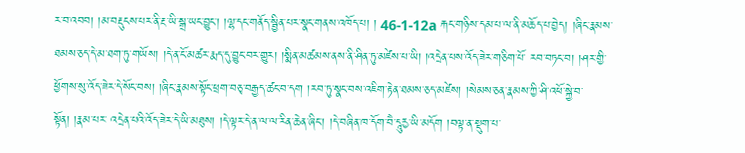ར་བ་འབབ། །མ་བརྡུངས་པར་ནི་རྔ་ཡི་སྒྲ་ཡང་བྱུང་། །ལྷ་དང་གནོད་སྦྱིན་པར་སྣང་གནས་འཁོད་པ། ། 46-1-12a རྐང་གཉིས་དམ་པ་ལ་ནི་མཆོད་པ་བྱེད། །ཞིང་རྣམས་ཐམས་ཅད་དེ་མ་ཐག་ཏུ་གཡོས། །དེ་ན་ངོ་མཚར་རྨད་དུ་བྱུང་བར་གྱུར། །སྨིན་མཚམས་ནས་ནི་ཤིན་ཏུ་མཛེས་པ་ཡི། །འདྲེན་པས་འོད་ཟེར་གཅིག་པོ་ རབ་བཏང་བ། །ཤར་གྱི་ཕྱོགས་སུ་འོད་ཟེར་དེ་སོང་བས། །ཞིང་རྣམས་སྟོང་ཕྲག་བཅྭ་བརྒྱད་ཚང་བ་དག །རབ་ཏུ་སྣང་བས་འཇིག་རྟེན་ཐམས་ཅད་མཛེས། །སེམས་ཅན་རྣམས་ཀྱི་ཤི་འཕོ་སྐྱེ་བ་སྟོན། །རྣམ་པར་ འདྲེན་པའི་འོད་ཟེར་དེ་ཡི་མཐུས། །དེ་ལྟར་དེ་ན་ལ་ལ་རིན་ཆེན་ཞིང་། །དེ་བཞིན་ཁ་དོག་བཻ་དཱུརྱ་ཡི་མདོག །བལྟ་ན་སྡུག་པ་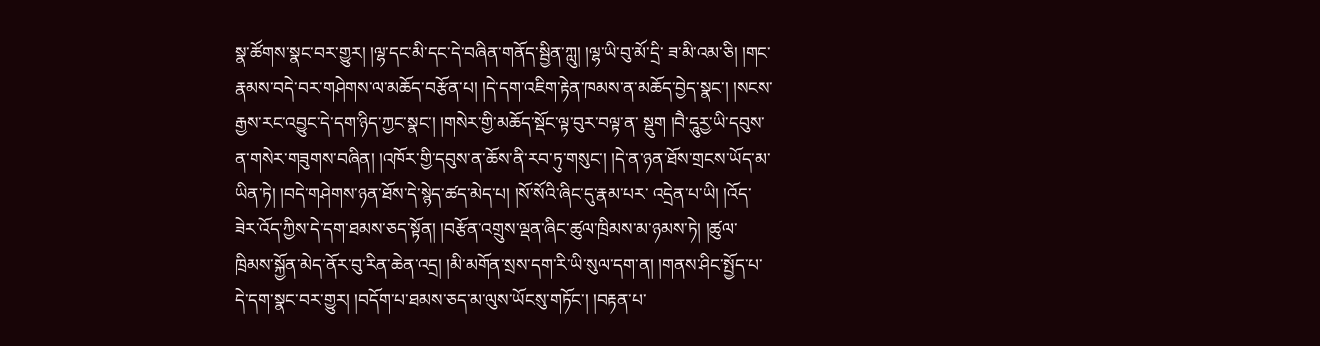སྣ་ཚོགས་སྣང་བར་གྱུར། །ལྷ་དང་མི་དང་དེ་བཞིན་གནོད་སྦྱིན་ཀླུ། །ལྷ་ཡི་བུ་མོ་དྲི་ ཟ་མི་འམ་ཅི། །གང་རྣམས་བདེ་བར་གཤེགས་ལ་མཆོད་བརྩོན་པ། །དེ་དག་འཇིག་རྟེན་ཁམས་ན་མཆོད་བྱེད་སྣང་། །སངས་རྒྱས་རང་འབྱུང་དེ་དག་ཉིད་ཀྱང་སྣང་། །གསེར་གྱི་མཆོད་སྡོང་ལྟ་བུར་བལྟ་ན་ སྡུག །བཻ་དཱུརྱ་ཡི་དབུས་ན་གསེར་གཟུགས་བཞིན། །འཁོར་གྱི་དབུས་ན་ཆོས་ནི་རབ་ཏུ་གསུང་། །དེ་ན་ཉན་ཐོས་གྲངས་ཡོད་མ་ཡིན་ཏེ། །བདེ་གཤེགས་ཉན་ཐོས་དེ་སྙེད་ཚད་མེད་པ། །སོ་སོའི་ཞིང་དུ་རྣམ་པར་ འདྲེན་པ་ཡི། །འོད་ཟེར་འོད་ཀྱིས་དེ་དག་ཐམས་ཅད་སྟོན། །བརྩོན་འགྲུས་ལྡན་ཞིང་ཚུལ་ཁྲིམས་མ་ཉམས་ཏེ། །ཚུལ་ཁྲིམས་སྐྱོན་མེད་ནོར་བུ་རིན་ཆེན་འདྲ། །མི་མགོན་སྲས་དག་རི་ཡི་སུལ་དག་ན། །གནས་ཤིང་སྤྱོད་པ་ དེ་དག་སྣང་བར་གྱུར། །བདོག་པ་ཐམས་ཅད་མ་ལུས་ཡོངསུ་གཏོང་། །བརྟན་པ་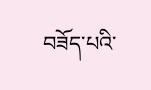བཟོད་པའི་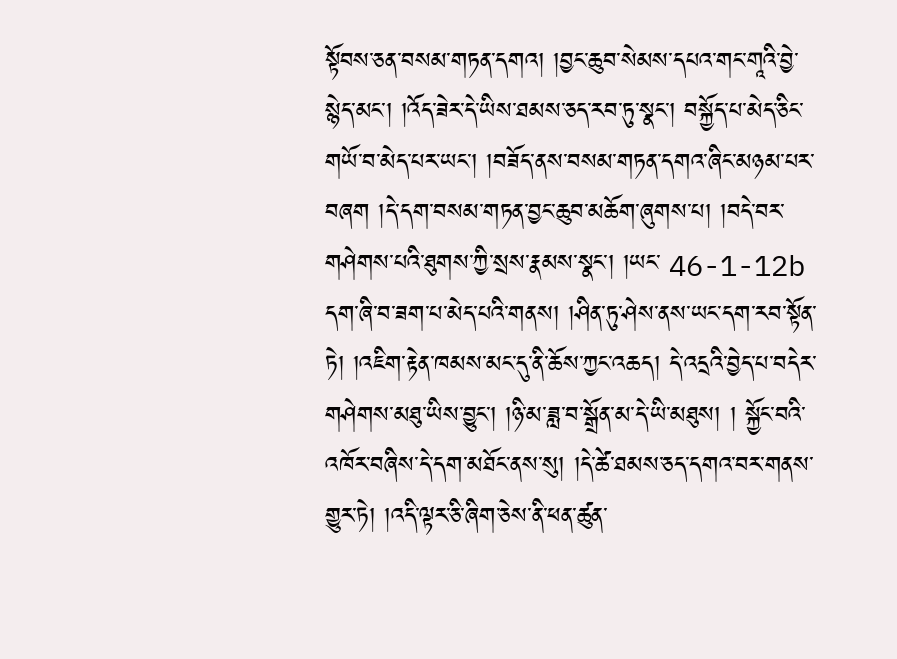སྟོབས་ཅན་བསམ་གཏན་དགའ། །བྱང་ཆུབ་སེམས་དཔའ་གང་གཱའི་བྱེ་སྙེད་མང་། །འོད་ཟེར་དེ་ཡིས་ཐམས་ཅད་རབ་ཏུ་སྣང་། བསྐྱོད་པ་མེད་ཅིང་གཡོ་བ་མེད་པར་ཡང་། །བཟོད་ནས་བསམ་གཏན་དགའ་ཞིང་མཉམ་པར་བཞག །དེ་དག་བསམ་གཏན་བྱང་ཆུབ་མཆོག་ཞུགས་པ། །བདེ་བར་གཤེགས་པའི་ཐུགས་ཀྱི་སྲས་རྣམས་སྣང་། །ཡང་ 46-1-12b དག་ཞི་བ་ཟག་པ་མེད་པའི་གནས། །ཤིན་ཏུ་ཤེས་ནས་ཡང་དག་རབ་སྟོན་ཏེ། །འཇིག་རྟེན་ཁམས་མང་དུ་ནི་ཆོས་ཀྱང་འཆད། དེ་འདྲའི་བྱེད་པ་བདེར་གཤེགས་མཐུ་ཡིས་བྱུང་། །ཉི་མ་ཟླ་བ་སྒྲོན་མ་དེ་ཡི་མཐུས། ། སྐྱོང་བའི་འཁོར་བཞིས་དེ་དག་མཐོང་ནས་སུ། །དེ་ཚེ་ཐམས་ཅད་དགའ་བར་གནས་གྱུར་ཏེ། །འདི་ལྟར་ཅི་ཞིག་ཅེས་ནི་ཕན་ཚུན་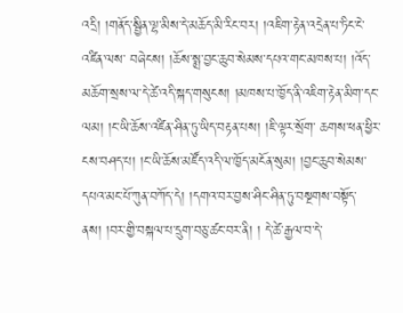འདྲི། །གནོད་སྦྱིན་ལྷ་མིས་དེ་མཆོད་མི་རིང་བར། །འཇིག་རྟེན་འདྲེན་པ་ཏིང་ངེ་འཛིན་ལས་ བཞེངས། །ཆོས་སྨྲ་བྱང་ཆུབ་སེམས་དཔའ་གང་མཁས་པ། །འོད་མཆོག་སྲས་ལ་དེ་ཚེ་འདི་སྐད་གསུངས། །མཁས་པ་ཁྱོད་ནི་འཇིག་རྟེན་མིག་དང་ལམ། །ང་ཡི་ཆོས་འཛིན་ཤིན་ཏུ་ཡིད་བརྟན་པས། །ཇི་ལྟར་སྲོག་ ཆགས་ཕན་ཕྱིར་ངས་བཤད་པ། །ང་ཡི་ཆོས་མཛོད་འདི་ལ་ཁྱོད་མངོན་སུམ། །བྱང་ཆུབ་སེམས་དཔའ་མང་པོ་ཀུན་བཀོད་དེ། །དགའ་བར་བྱས་ཤིང་ཤིན་ཏུ་བསྔགས་བསྟོད་ནས། །བར་གྱི་བསྐལ་པ་དྲུག་བཅུ་ཚང་བར་ནི། ། དེ་ཚེ་རྒྱལ་བ་དེ་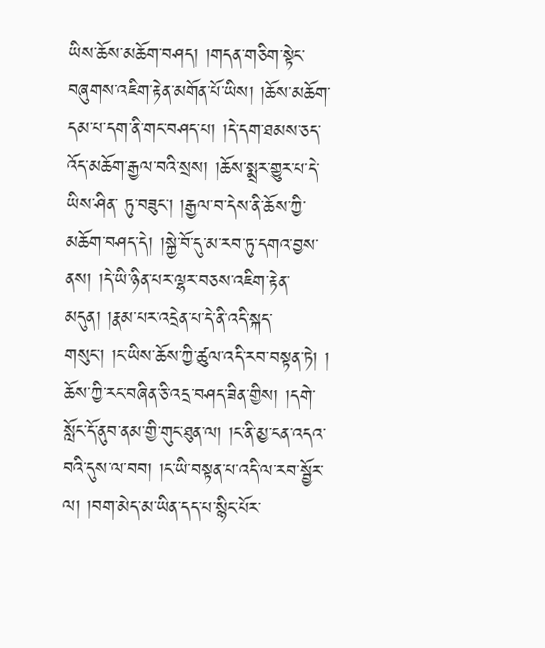ཡིས་ཆོས་མཆོག་བཤད། །གདན་གཅིག་སྟེང་བཞུགས་འཇིག་རྟེན་མགོན་པོ་ཡིས། །ཆོས་མཆོག་དམ་པ་དག་ནི་གང་བཤད་པ། །དེ་དག་ཐམས་ཅད་འོད་མཆོག་རྒྱལ་བའི་སྲས། །ཆོས་སྨྲར་གྱུར་པ་དེ་ཡིས་ཤིན་ ཏུ་བཟུང་། །རྒྱལ་བ་དེས་ནི་ཆོས་ཀྱི་མཆོག་བཤད་དེ། །སྐྱེ་བོ་དུ་མ་རབ་ཏུ་དགའ་བྱས་ནས། །དེ་ཡི་ཉིན་པར་ལྷར་བཅས་འཇིག་རྟེན་མདུན། །རྣམ་པར་འདྲེན་པ་དེ་ནི་འདི་སྐད་གསུང་། །ང་ཡིས་ཆོས་ཀྱི་ཚུལ་འདི་རབ་བསྟན་ཏེ། ། ཆོས་ཀྱི་རང་བཞིན་ཅི་འདྲ་བཤད་ཟིན་གྱིས། །དགེ་སློང་དོ་ནུབ་ནམ་གྱི་གུང་ཐུན་ལ། །ང་ནི་མྱ་ངན་འདའ་བའི་དུས་ལ་བབ། །ང་ཡི་བསྟན་པ་འདི་ལ་རབ་སྦྱོར་ལ། །བག་མེད་མ་ཡིན་དད་པ་སྙིང་པོར་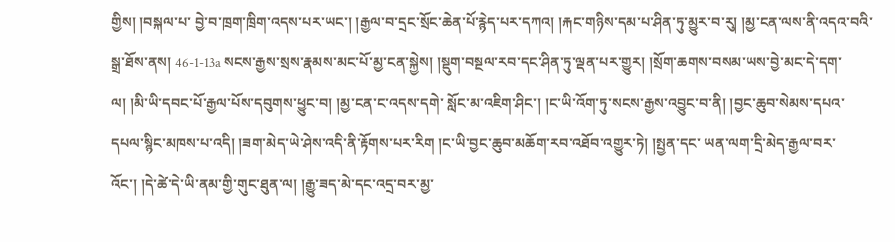གྱིས། །བསྐལ་པ་ བྱེ་བ་ཁྲག་ཁྲིག་འདས་པར་ཡང་། །རྒྱལ་བ་དྲང་སྲོང་ཆེན་པོ་རྙེད་པར་དཀའ། །རྐང་གཉིས་དམ་པ་ཤིན་ཏུ་མྱུར་བ་རུ། །མྱ་ངན་ལས་ནི་འདའ་བའི་སྒྲ་ཐོས་ནས། 46-1-13a སངས་རྒྱས་སྲས་རྣམས་མང་པོ་མྱ་ངན་སྐྱེས། །སྡུག་བསྔལ་རབ་དང་ཤིན་ཏུ་ལྡན་པར་གྱུར། །སྲོག་ཆགས་བསམ་ཡས་བྱེ་མང་དེ་དག་ལ། །མི་ཡི་དབང་པོ་རྒྱལ་པོས་དབུགས་ཕྱུང་བ། །མྱ་ངན་ང་འདས་དགེ་ སློང་མ་འཇིག་ཤིང་། །ང་ཡི་འོག་ཏུ་སངས་རྒྱས་འབྱུང་བ་ནི། །བྱང་ཆུབ་སེམས་དཔའ་དཔལ་སྙིང་མཁས་པ་འདི། །ཟག་མེད་ཡེ་ཤེས་འདི་ནི་རྟོགས་པར་རིག །ང་ཡི་བྱང་ཆུབ་མཆོག་རབ་འཐོབ་འགྱུར་ཏེ། །སྤྱན་དང་ ཡན་ལག་དྲི་མེད་རྒྱལ་བར་འོང་། །དེ་ཚེ་དེ་ཡི་ནམ་གྱི་གུང་ཐུན་ལ། །རྒྱུ་ཟད་མེ་དང་འདྲ་བར་མྱ་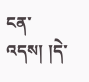ངན་འདས། །དེ་